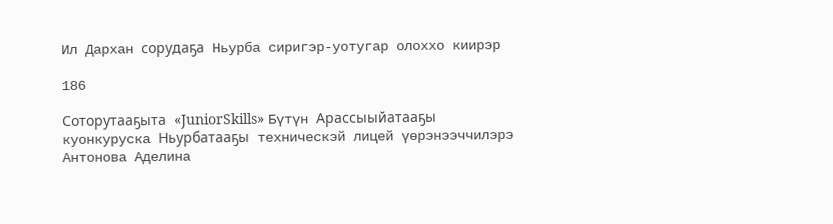Ил Дархан сорудаҕа Ньурба сиригэр-уотугар олоххо киирэр

186

Соторутааҕыта «JuniorSkills» Бүтүн Арассыыйатааҕы куонкуруска Ньурбатааҕы техническэй лицей үөрэнээччилэрэ Антонова Аделина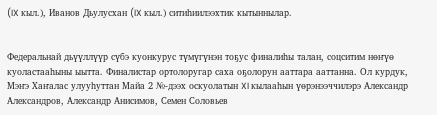(IX кыл.), Иванов Дьулусхан (IX кыл.) ситиһиилээхтик кытыннылар.


Федеральнай дьүүллүүр сүбэ куонкурус түмүгүнэн тоҕус финалиһы талан, соцситим нөҥүө куоластааһыны ыытта. Финалистар ортолоругар саха оҕолорун ааттара ааттанна. Ол курдук, Мэҥэ Хаҥалас улууһуттан Майа 2 №-дээх оскуолатын XI кылааһын үөрэнээччилэрэ Александр Александров, Александр Анисимов, Семен Соловьев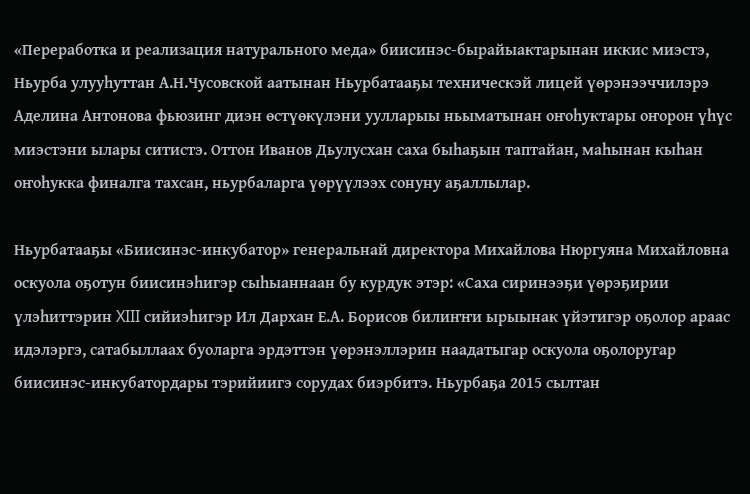«Переработка и реализация натурального меда» биисинэс-бырайыактарынан иккис миэстэ, Ньурба улууһуттан А.Н.Чусовской аатынан Ньурбатааҕы техническэй лицей үөрэнээччилэрэ Аделина Антонова фьюзинг диэн өстүөкүлэни уулларыы ньыматынан оҥоһуктары оҥорон үһүс миэстэни ылары ситистэ. Оттон Иванов Дьулусхан саха быһаҕын таптайан, маһынан кыһан оҥоһукка финалга тахсан, ньурбаларга үөрүүлээх сонуну аҕаллылар.

Ньурбатааҕы «Биисинэс-инкубатор» генеральнай директора Михайлова Нюргуяна Михайловна оскуола оҕотун биисинэһигэр сыһыаннаан бу курдук этэр: «Саха сиринээҕи үөрэҕирии үлэһиттэрин XIII сийиэһигэр Ил Дархан Е.А. Борисов билиҥҥи ырыынак үйэтигэр оҕолор араас идэлэргэ, сатабыллаах буоларга эрдэттэн үөрэнэллэрин наадатыгар оскуола оҕолоругар биисинэс-инкубатордары тэрийиигэ сорудах биэрбитэ. Ньурбаҕа 2015 сылтан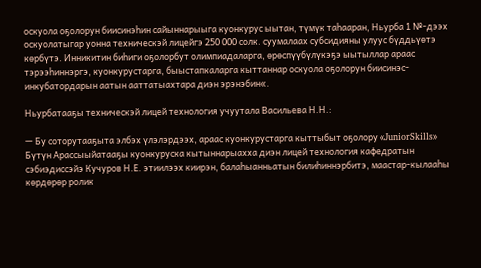оскуола оҕолорун биисинэһин сайыннарыыга куонкурус ыытан, түмүк таһааран, Ньурба 1 №-дээх оскуолатыгар уонна техническэй лицейгэ 250 000 солк. суумалаах субсидияны улуус бүддьүөтэ көрбүтэ. Инникитин биһиги оҕолорбут олимпиадаларга, өрөспүүбүлүкэҕэ ыытыллар араас тэрээһиннэргэ, куонкурустарга, быыстапкаларга кыттаннар оскуола оҕолорун биисинэс-инкубатордарын аатын ааттатыахтара диэн эрэнэбин«.

Ньурбатааҕы техническэй лицей технология учуутала Васильева Н.Н.:

— Бу соторутааҕыта элбэх үлэлэрдээх, араас куонкурустарга кыттыбыт оҕолору «JuniorSkills» Бүтүн Арассыыйатааҕы куонкуруска кытыннарыахха диэн лицей технология кафедратын сэбиэдиссэйэ Кучуров Н.Е. этиилээх киирэн, балаһыанньатын билиһиннэрбитэ, маастар-кылааһы көрдөрөр ролик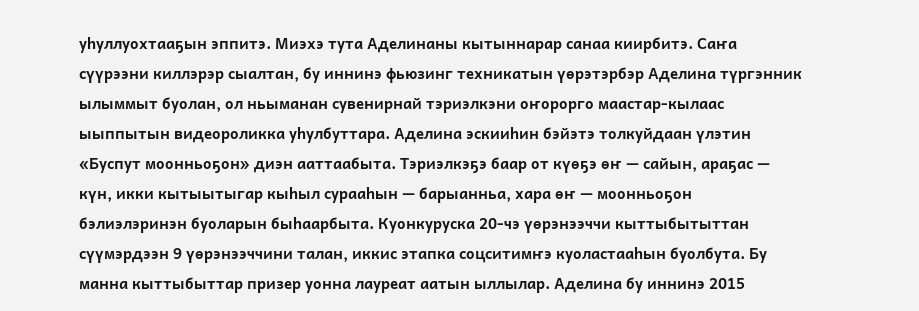уһуллуохтааҕын эппитэ. Миэхэ тута Аделинаны кытыннарар санаа киирбитэ. Саҥа сүүрээни киллэрэр сыалтан, бу иннинэ фьюзинг техникатын үөрэтэрбэр Аделина түргэнник ылыммыт буолан, ол ньыманан сувенирнай тэриэлкэни оҥорорго маастар-кылаас ыыппытын видеороликка уһулбуттара. Аделина эскииһин бэйэтэ толкуйдаан үлэтин «Буспут моонньоҕон» диэн ааттаабыта. Тэриэлкэҕэ баар от күөҕэ өҥ — сайын, араҕас — күн, икки кытыытыгар кыһыл сурааһын — барыанньа, хара өҥ — моонньоҕон бэлиэлэринэн буоларын быһаарбыта. Куонкуруска 20-чэ үөрэнээччи кыттыбытыттан сүүмэрдээн 9 үөрэнээччини талан, иккис этапка соцситимҥэ куоластааһын буолбута. Бу манна кыттыбыттар призер уонна лауреат аатын ыллылар. Аделина бу иннинэ 2015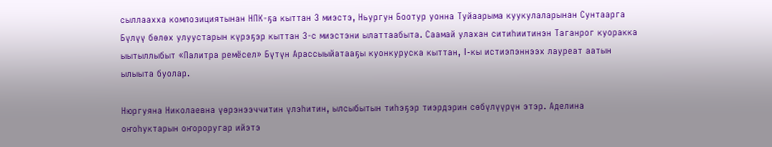сыллаахха композициятынан НПК-ҕа кыттан 3 миэстэ, Ньургун Боотур уонна Туйаарыма куукулаларынан Сунтаарга Бүлүү бөлөх улуустарын күрэҕэр кыттан 3-с миэстэни ылаттаабыта. Саамай улахан ситиһиитинэн Таганрог куоракка ыытыллыбыт «Палитра ремёсел» Бүтүн Арассыыйатааҕы куонкуруска кыттан, I-кы истиэпэннээх лауреат аатын ылыыта буолар.

Нюргуяна Николаевна үөрэнээччитин үлэһитин, ылсыбытын тиһэҕэр тиэрдэрин сөбүлүүрүн этэр. Аделина оҥоһуктарын оҥороругар ийэтэ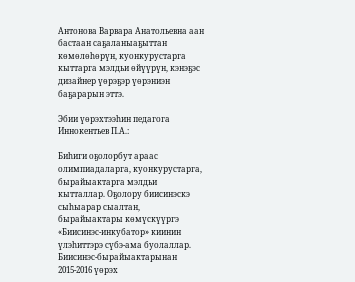Антонова Варвара Анатольевна аан бастаан саҕаланыаҕыттан көмөлөһөрүн, куонкурустарга кыттарга мэлдьи өйүүрүн, кэнэҕэс дизайнер үөрэҕэр үөрэниэн баҕарарын эттэ.

Эбии үөрэхтээһин педагога Иннокентьев П.А.:

Биһиги оҕолорбут араас олимпиадаларга, куонкурустарга, бырайыактарга мэлдьи кытталлар. Оҕолору биисинэскэ сыһыарар сыалтан, бырайыактары көмүскүүргэ «Биисинэс-инкубатор» киинин үлэһиттэрэ сүбэ-ама буолаллар. Биисинэс-бырайыактарынан 2015-2016 үөрэх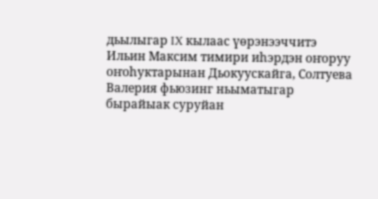дьылыгар IX кылаас үөрэнээччитэ Ильин Максим тимири иһэрдэн оҥоруу оҥоһуктарынан Дьокуускайга, Солтуева Валерия фьюзинг ньыматыгар бырайыак суруйан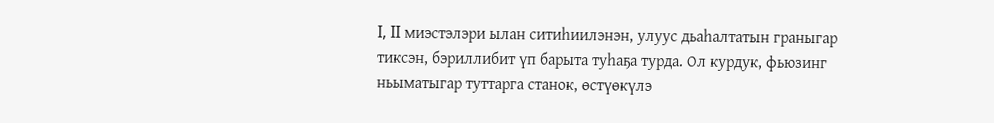I, II миэстэлэри ылан ситиһиилэнэн, улуус дьаһалтатын граныгар тиксэн, бэриллибит үп барыта туһаҕа турда. Ол курдук, фьюзинг ньыматыгар туттарга станок, өстүөкүлэ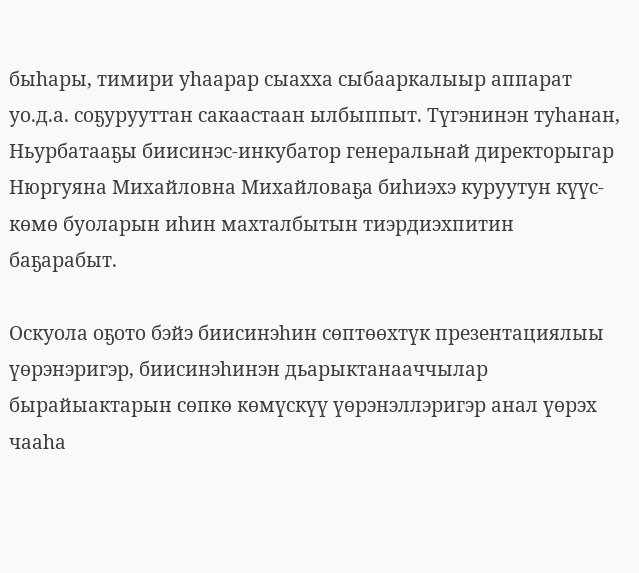быһары, тимири уһаарар сыахха сыбааркалыыр аппарат уо.д.а. соҕурууттан сакаастаан ылбыппыт. Түгэнинэн туһанан, Ньурбатааҕы биисинэс-инкубатор генеральнай директорыгар Нюргуяна Михайловна Михайловаҕа биһиэхэ куруутун күүс-көмө буоларын иһин махталбытын тиэрдиэхпитин баҕарабыт.

Оскуола оҕото бэйэ биисинэһин сөптөөхтүк презентациялыы үөрэнэригэр, биисинэһинэн дьарыктанааччылар бырайыактарын сөпкө көмүскүү үөрэнэллэригэр анал үөрэх чааһа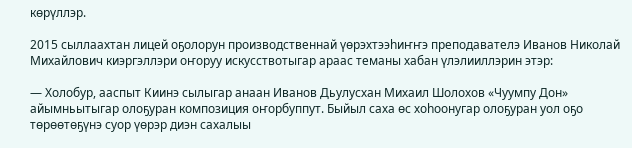көрүллэр.

2015 сыллаахтан лицей оҕолорун производственнай үөрэхтээһиҥҥэ преподавателэ Иванов Николай Михайлович киэргэллэри оҥоруу искусствотыгар араас теманы хабан үлэлииллэрин этэр:

— Холобур, ааспыт Киинэ сылыгар анаан Иванов Дьулусхан Михаил Шолохов «Чуумпу Дон» айымньытыгар олоҕуран композиция оҥорбуппут. Быйыл саха өс хоһоонугар олоҕуран уол оҕо төрөөтөҕүнэ суор үөрэр диэн сахалыы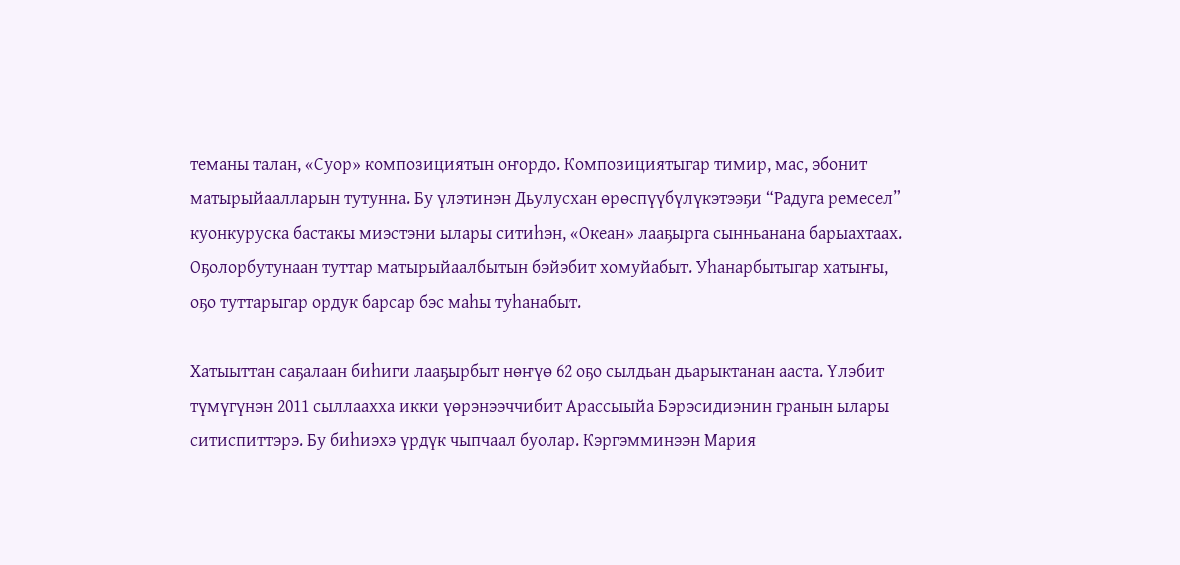теманы талан, «Суор» композициятын оҥордо. Композициятыгар тимир, мас, эбонит матырыйаалларын тутунна. Бу үлэтинэн Дьулусхан өрөспүүбүлүкэтээҕи “Радуга ремесел” куонкуруска бастакы миэстэни ылары ситиһэн, «Океан» лааҕырга сынньанана барыахтаах. Оҕолорбутунаан туттар матырыйаалбытын бэйэбит хомуйабыт. Уһанарбытыгар хатыҥы, оҕо туттарыгар ордук барсар бэс маһы туһанабыт.

Хатыыттан саҕалаан биһиги лааҕырбыт нөҥүө 62 оҕо сылдьан дьарыктанан ааста. Үлэбит түмүгүнэн 2011 сыллаахха икки үөрэнээччибит Арассыыйа Бэрэсидиэнин гранын ылары ситиспиттэрэ. Бу биһиэхэ үрдүк чыпчаал буолар. Кэргэмминээн Мария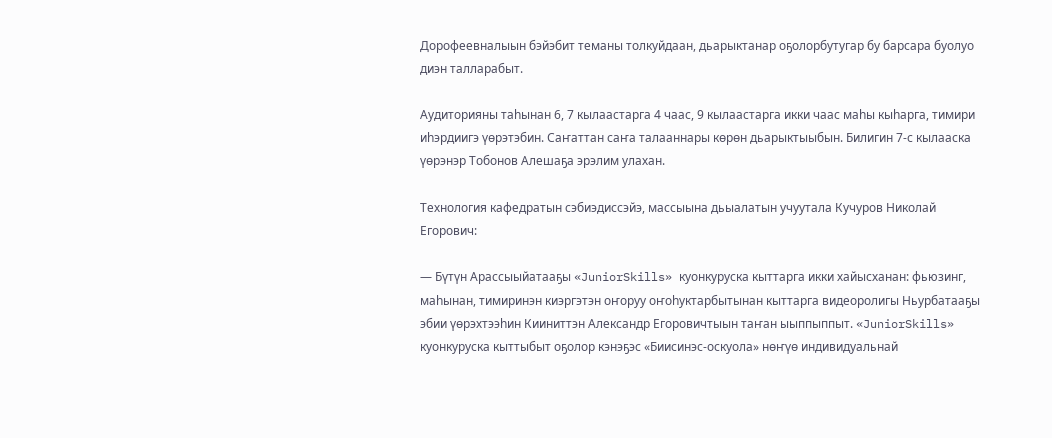Дорофеевналыын бэйэбит теманы толкуйдаан, дьарыктанар оҕолорбутугар бу барсара буолуо диэн талларабыт.

Аудиторияны таһынан 6, 7 кылаастарга 4 чаас, 9 кылаастарга икки чаас маһы кыһарга, тимири иһэрдиигэ үөрэтэбин. Саҥаттан саҥа талааннары көрөн дьарыктыыбын. Билигин 7-с кылааска үөрэнэр Тобонов Алешаҕа эрэлим улахан.

Технология кафедратын сэбиэдиссэйэ, массыына дьыалатын учуутала Кучуров Николай Егорович:

— Бүтүн Арассыыйатааҕы «JuniorSkills» куонкуруска кыттарга икки хайысханан: фьюзинг, маһынан, тимиринэн киэргэтэн оҥоруу оҥоһуктарбытынан кыттарга видеоролигы Ньурбатааҕы эбии үөрэхтээһин Кииниттэн Александр Егоровичтыын таҥан ыыппыппыт. «JuniorSkills» куонкуруска кыттыбыт оҕолор кэнэҕэс «Биисинэс-оскуола» нөҥүө индивидуальнай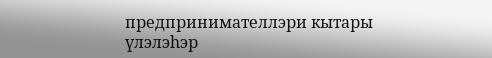предпринимателлэри кытары үлэлэһэр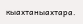кыахтаныахтара.